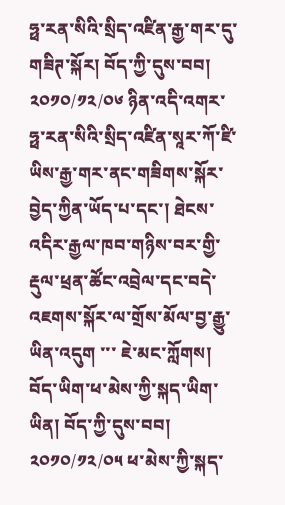ཧྥ་རན་སིའི་སྲིད་འཛིན་རྒྱ་གར་དུ་གཟིཊ་སྐོར། བོད་ཀྱི་དུས་བབ། ༢༠༡༠/༡༢/༠༦ ཉིན་འདི་འགར་ཧྥ་རན་སིའི་སྲིད་འཛིན་སཱར་ཀོ་ཛི་ཡིས་རྒྱ་གར་ནང་གཟིགས་སྐོར་བྱེད་ཀྱིན་ཡོད་པ་དང་། ཐེངས་འདིར་རྒྱལ་ཁབ་གཉིས་བར་གྱི་རྡུལ་ཕྲན་ཚོང་འབྲེལ་དང་བདེ་འཇགས་སྐོར་ལ་གྲོས་མོལ་བྱ་རྒྱུ་ཡིན་འདུག ་་་ ཇེ་མང་ཀློགས།
བོད་ཡིག་ཕ་མེས་ཀྱི་སྐད་ཡིག་ཡིན། བོད་ཀྱི་དུས་བབ། ༢༠༡༠/༡༢/༠༥ ཕ་མེས་ཀྱི་སྐད་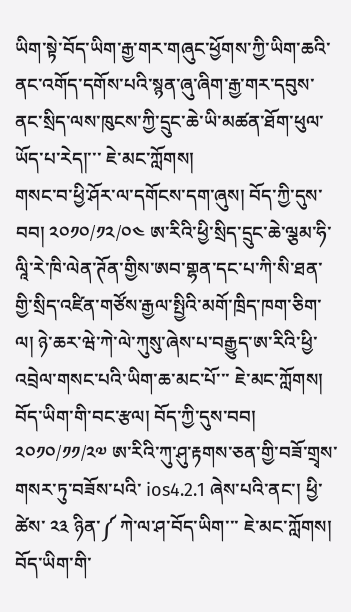ཡིག་སྟེ་བོད་ཡིག་རྒྱ་གར་གཞུང་ཕྱོགས་ཀྱི་ཡིག་ཆའི་ནང་འགོད་དགོས་པའི་སྙན་ཞུ་ཞིག་རྒྱ་གར་དབུས་ནང་སྲིད་ལས་ཁུངས་ཀྱི་དྲུང་ཆེ་ཡི་མཚན་ཐོག་ཕུལ་ཡོད་པ་རེད།་་་ ཇེ་མང་ཀློགས།
གསང་བ་ཕྱི་ཤོར་ལ་དགོངས་དག་ཞུས། བོད་ཀྱི་དུས་བབ། ༢༠༡༠/༡༢/༠༤ ཨ་རིའི་ཕྱི་སྲིད་དྲུང་ཆེ་ལྕམ་ཧི་ལཱི་རེ་ཁི་ལེན་ཊོན་གྱིས་ཨབ་གྷན་དང་པ་ཀི་སི་ཐན་གྱི་སྲིད་འཛིན་གཙོས་རྒྱལ་སྤྱིའི་མགོ་ཁྲིད་ཁག་ཅིག་ལ། ཉེ་ཆར་ཝེ་ཀེ་ལེ་ཀུསུ་ཞེས་པ་བརྒྱུད་ཨ་རིའི་ཕྱི་འབྲེལ་གསང་པའི་ཡིག་ཆ་མང་པོ་་་ ཇེ་མང་ཀློགས།
བོད་ཡིག་གི་བང་རྩལ། བོད་ཀྱི་དུས་བབ། ༢༠༡༠/༡༡/༢༧ ཨ་རིའི་ཀུ་ཤུ་རྟགས་ཅན་གྱི་བཟོ་གྲྭས་གསར་ཏུ་བཟོས་པའི་ ios4.2.1 ཞེས་པའི་ནང་། ཕྱི་ཚེས་ ༢༣ ཉིན་༼ ཀེ་ལ་ཤ་བོད་ཡིག་་་ ཇེ་མང་ཀློགས།
བོད་ཡིག་གི་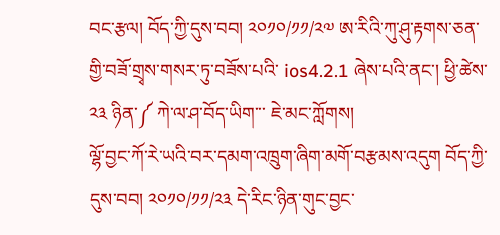བང་རྩལ། བོད་ཀྱི་དུས་བབ། ༢༠༡༠/༡༡/༢༧ ཨ་རིའི་ཀུ་ཤུ་རྟགས་ཅན་གྱི་བཟོ་གྲྭས་གསར་ཏུ་བཟོས་པའི་ ios4.2.1 ཞེས་པའི་ནང་། ཕྱི་ཚེས་ ༢༣ ཉིན་༼ ཀེ་ལ་ཤ་བོད་ཡིག་་་ ཇེ་མང་ཀློགས།
ལྷོ་བྱང་ཀོ་རེ་ཡའི་བར་དམག་འཁྲུག་ཞིག་མགོ་བརྩམས་འདུག བོད་ཀྱི་དུས་བབ། ༢༠༡༠/༡༡/༢༣ དེ་རིང་ཉིན་གུང་བྱང་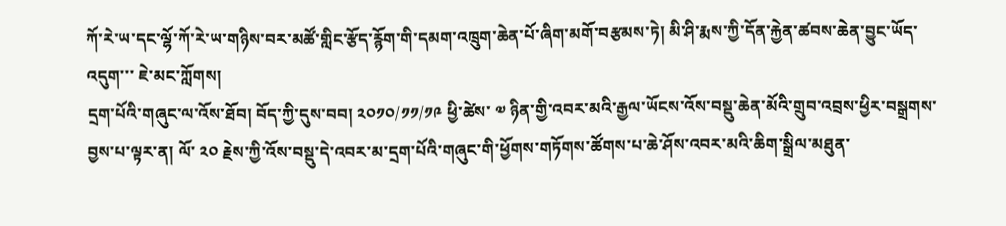ཀོ་རེ་ཡ་དང་ལྷོ་ཀོ་རེ་ཡ་གཉིས་བར་མཚོ་གླིང་རྩོད་རྙོག་གི་དམག་འཁྲུག་ཆེན་པོ་ཞིག་མགོ་བརྩམས་ཏེ། མི་ཤི་རྨས་ཀྱི་དོན་རྐྱེན་ཚབས་ཆེན་བྱུང་ཡོད་འདུག་་་ ཇེ་མང་ཀློགས།
དྲག་པོའི་གཞུང་ལ་འོས་ཐོབ། བོད་ཀྱི་དུས་བབ། ༢༠༡༠/༡༡/༡༩ ཕྱི་ཚེས་ ༧ ཉིན་གྱི་འབར་མའི་རྒྱལ་ཡོངས་འོས་བསྡུ་ཆེན་མོའི་གྲུབ་འབྲས་ཕྱིར་བསྒྲགས་བྱས་པ་ལྟར་ན། ལོ་ ༢༠ རྗེས་ཀྱི་འོས་བསྡུ་དེ་འབར་མ་དྲག་པོའི་གཞུང་གི་ཕྱོགས་གཏོགས་ཚོགས་པ་ཆེ་ཤོས་འབར་མའི་ཆིག་སྒྲིལ་མཐུན་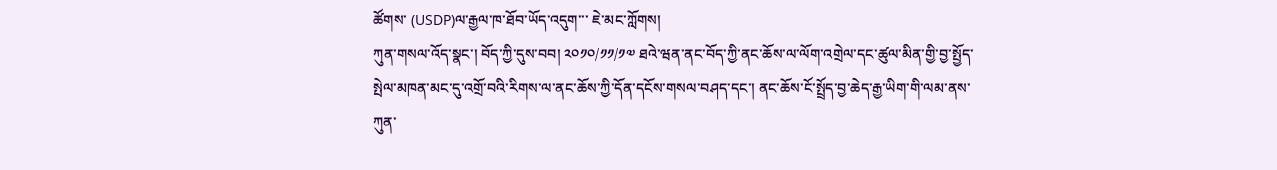ཚོགས་ (USDP)ལ་རྒྱལ་ཁ་ཐོབ་ཡོད་འདུག་་་ ཇེ་མང་ཀློགས།
ཀུན་གསལ་འོད་སྣང་། བོད་ཀྱི་དུས་བབ། ༢༠༡༠/༡༡/༡༧ ཐའེ་ཝན་ནང་བོད་ཀྱི་ནང་ཆོས་ལ་ལོག་འགྲེལ་དང་ཚུལ་མིན་གྱི་བྱ་སྤྱོད་སྤེལ་མཁན་མང་དུ་འགྲོ་བའི་རིགས་ལ་ནང་ཆོས་ཀྱི་དོན་དངོས་གསལ་བཤད་དང་། ནང་ཆོས་ངོ་སྤྲོད་བྱ་ཆེད་རྒྱ་ཡིག་གི་ལམ་ནས་ཀུན་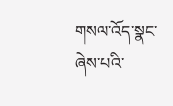གསལ་འོད་སྣང་ཞེས་པའི་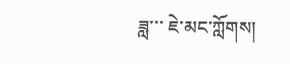ཟླ་་་ ཇེ་མང་ཀློགས།